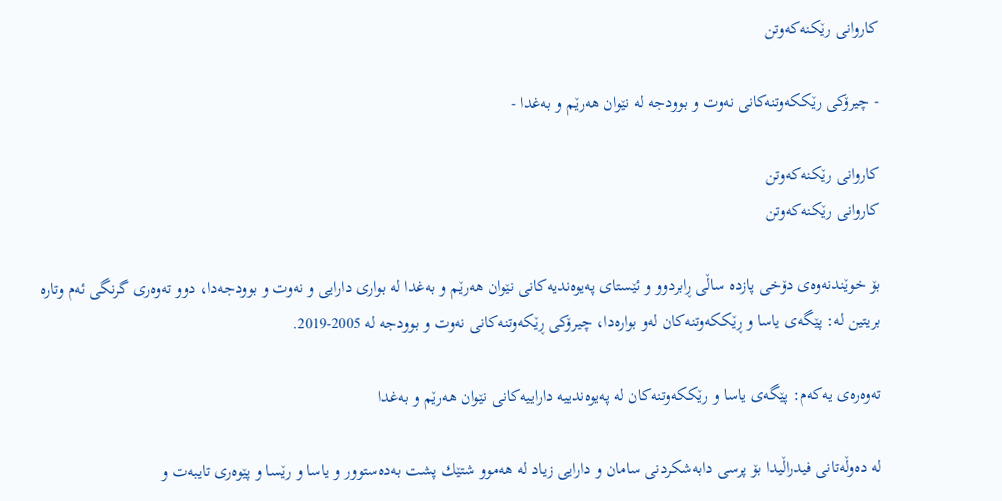كاروانی رێكنه‌كه‌وتن

- چیرۆكی رێككەوتنەكانی نەوت و بوودجە لە نێوان هەرێم و بەغدا -

كاروانی رێكنه‌كه‌وتن
كاروانی رێكنه‌كه‌وتن

بۆ خوێندنه‌وه‌ی دۆخی پازده‌ ساڵی ڕابردوو و ئێستای په‌یوه‌ندیه‌كانی نێوان هه‌رێم و به‌غدا له‌ بواری دارایی و نه‌وت و بوودجه‌دا، دوو ته‌وه‌ری گرنگی ئه‌م وتاره‌ بریتین له‌: پێگه‌ی یاسا و ڕێككه‌وتنه‌كان له‌و بواره‌دا، چیرۆكی ڕێكه‌وتنه‌‌كانی نه‌وت و بوودجه له‌ 2005-2019.

ته‌وه‌ره‌ی یه‌كه‌م: پێگه‌ی یاسا و رێككه‌وتنه‌كان له‌ په‌یوه‌ندییه‌ داراییه‌كانی نێوان هه‌رێم و به‌غدا

له‌ ده‌وڵه‌تانی فیدراڵیدا بۆ پرسی دابه‌شكردنی سامان و دارایی زیاد له‌ هه‌موو شتێك پشت به‌ده‌ستوور و یاسا و رێسا و پێوه‌ری تایبه‌ت و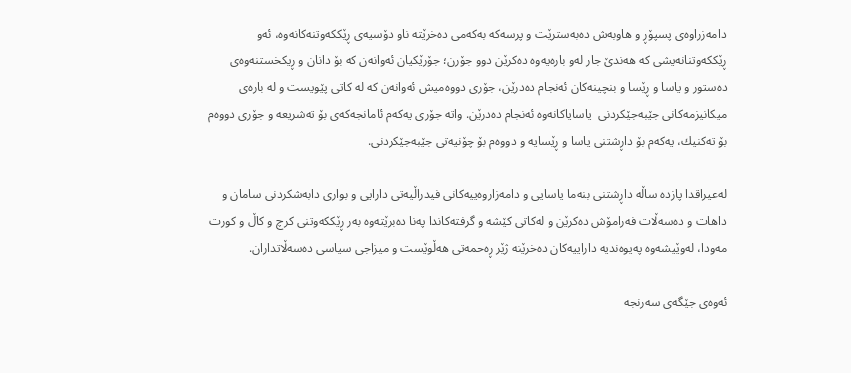دامه‌زراوه‌ی پسپۆڕ و هاوبه‌ش ده‌به‌سترێت و پرسه‌كه‌ به‌كه‌می ده‌خرێته‌ ناو دۆسیه‌ی ڕێككه‌وتنه‌كانه‌وه‌‌، ئه‌و ڕێككه‌وتنانه‌یشی كه هه‌ندێ جار ‌له‌و باره‌یه‌وه‌ ده‌كرێن دوو جۆرن؛ جۆرێكیان ئه‌وانه‌ن كه‌ بۆ دانان و ڕیكخستنه‌وه‌ی ده‌ستور و یاسا و ڕێسا و بنچینه‌كان ئه‌نجام ده‌درێن، جۆری دووه‌میش ئه‌وانه‌ن كه‌ له كاتی پێویست و له‌ ‌باره‌ی میكانیزمه‌كانی جێبه‌جێكردنی  یاسایاكانه‌وه‌ ئه‌نجام ده‌درێن. واته‌ جۆری یه‌كه‌م ئامانجه‌كه‌ی بۆ ته‌شریعه ‌و جۆری دووه‌م بۆ ته‌كنیك، یه‌كه‌م بۆ داڕشتنی یاسا و ڕێسایه‌ و دووه‌م بۆ چۆنیه‌تی جێبه‌جێكردنی.

له‌عیراقدا پازده‌ ساڵه‌ داڕشتنی بنه‌ما یاسایی و دامه‌زاروه‌ییه‌كانی فیدراڵیه‌تی دارایی و بواری دابه‌شكردنی سامان و داهات و ده‌سه‌ڵات فه‌رامۆش ده‌كرێن و له‌كاتی كێشه‌ و گرفته‌كاندا په‌نا ده‌برێته‌وه‌‌ به‌ر ڕێككه‌وتنی كرچ و كاڵ و كورت مه‌ودا، له‌وێیشه‌وه‌ په‌یوه‌ندیه‌ داراییه‌كان ده‌خرێنه‌ ژێر ڕه‌حمه‌تی هه‌ڵوێست و میزاجی سیاسی ده‌سه‌ڵاتداران.

ئه‌وه‌ی جێگه‌ی سه‌رنجه‌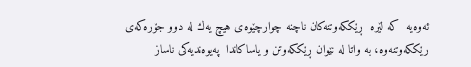ئه‌وه‌یه‌  كه‌ لێره‌  ڕێككه‌وتنه‌كان ناچنه‌ چوارچێوه‌ی هیچ یه‌ك له‌ دوو جۆره‌كه‌ی رێككه‌وتنه‌وه‌، به‌ واتا له‌ نێوان ڕێككه‌وتن و یاساكاندا  په‌یوه‌ندیه‌كی ناساز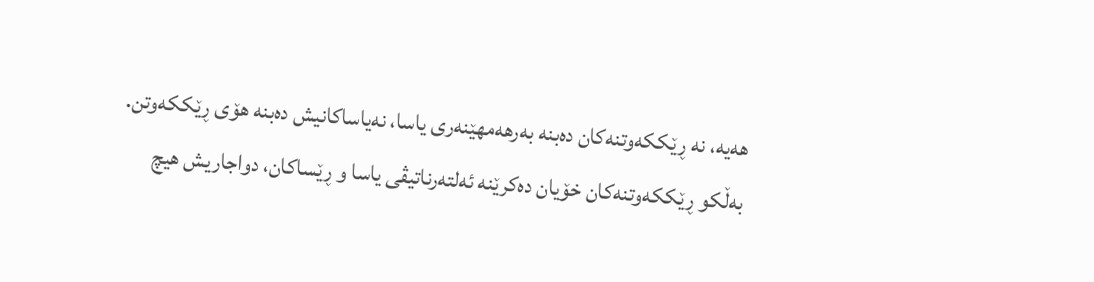هه‌یه‌‌، نه‌ ڕێككه‌وتنه‌كان ده‌بنه‌ به‌رهه‌مهێنه‌ری یاسا، نه‌یاساكانیش ده‌بنه‌ هۆی ڕێككه‌وتن. به‌ڵكو ڕێككه‌وتنه‌كان خۆیان ده‌كرێنه‌ ئه‌لته‌رناتیڤی یاسا و ڕێساكان، دواجاریش هیچ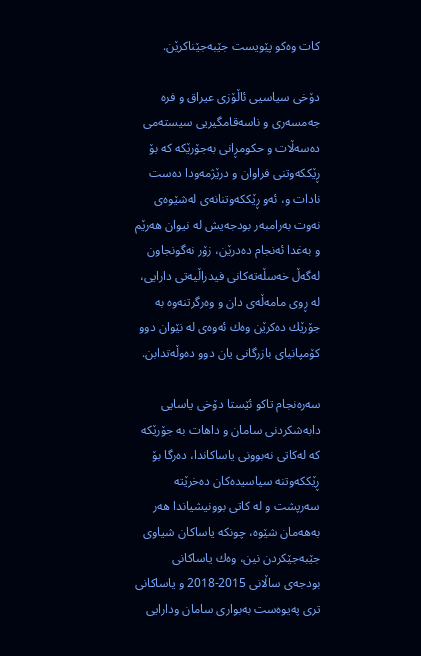كات وه‌كو پێویست جێبه‌جێناكرێن.

دۆخی سیاسیی ئاڵۆزی عیراق و فره‌ جه‌مسه‌ری و ناسه‌قامگیریی سیسته‌می ده‌سه‌ڵات و حكومڕانی به‌جۆرێكه‌ كه‌ بۆ ڕێككه‌وتنی فراوان و درێژمه‌ودا ده‌ست نادات و، ئه‌و ڕێككه‌وتنانه‌ی له‌شێوه‌ی نه‌وت به‌رامبه‌ر بودجه‌یش له‌ نیوان هه‌رێم و به‌غدا ئه‌نجام ده‌درێن، زۆر نه‌گونجاون له‌گه‌ڵ خه‌سڵه‌ته‌كانی فیدراڵیه‌تی دارایی، له‌ ڕوی مامه‌ڵه‌ی دان و وه‌رگرتنه‌‌وه‌ به‌ جۆرێك ده‌كرێن وه‌ك ئه‌وه‌ی له‌ نێوان دوو كۆمپانیای بازرگانی یان دوو ده‌وڵه‌تدابن.

سه‌ره‌نجام تاكو ئێستا دۆخی یاسایی دابه‌شكردنی سامان و داهات به‌ جۆرێكه‌ كه‌‌ له‌كاتی نه‌بوونی یاساكاندا، ده‌رگا بۆ ڕێككه‌وتنه سیاسیده‌‌كان ده‌خرێته‌ سه‌رپشت و له‌ كاتی بوونیشیاندا هه‌ر به‌هه‌مان شێوه‌، چونكه‌ یاساكان شیاوی جێبه‌جێكردن نین، وه‌ك یاساكانی بودجه‌ی ساڵانی 2015-2018 و یاساكانی تری په‌یوه‌ست به‌بواری سامان ودارایی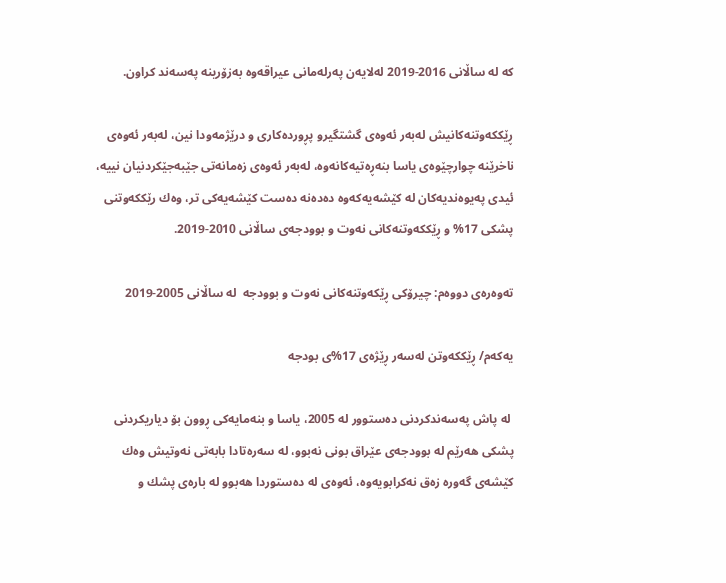كه‌ له‌ ساڵانی 2016-2019 له‌لایه‌ن په‌رله‌مانی عیراقه‌وه‌ به‌زۆرینه‌ په‌سه‌ند كراون.

ڕێككه‌وتنه‌كانیش له‌به‌ر ئه‌وه‌ی گشتگیرو پڕورده‌كاری و درێژمه‌ودا نین، له‌به‌ر ئه‌وه‌ی ناخرێنه‌ چوارچێوه‌ی یاسا بنه‌ڕه‌تیه‌كانه‌وه‌، له‌به‌ر ئه‌وه‌ی زه‌مانه‌تی جێبه‌جێكردنیان نییه‌، ئیدی په‌یوه‌ندیه‌كان له‌ كێشه‌یه‌كه‌وه‌ ده‌ده‌نه‌ ده‌ست كێشه‌یه‌كی تر، وه‌ك رێككه‌وتنی پشكی 17% و ڕێككه‌وتنه‌كانی نه‌وت و بوودجه‌ی ساڵانی 2010-2019.

ته‌وه‌ره‌ی دووه‌م: چیرۆكی ڕێكه‌وتنه‌كانی نه‌وت و بوودجه‌  له‌ ساڵانی 2005-2019

یه‌كه‌م/ ڕێككه‌وتن له‌سه‌ر ڕێژه‌ی 17%ی بودجه‌

 له‌ پاش په‌سه‌ندكردنی ده‌ستوور له‌ 2005، یاسا و بنه‌مایه‌كی ڕوون بۆ دیاریكردنی پشكی هه‌رێم له‌ بوودجه‌ی عێراق بونی نه‌بوو، له‌ سه‌ره‌تادا بابه‌تی نه‌وتیش وه‌ك كێشه‌ی گه‌وره‌‌ زه‌ق نه‌كرابویه‌وه‌، ئه‌وه‌ی له‌ ده‌ستوردا هه‌بوو له باره‌ی پشك و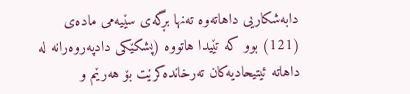دابه‌شكاریی داهاته‌وه‌‌ ته‌نها بڕگه‌ی سێیه‌می ماده‌ی (121) بوو كه‌ تێیدا هاتووه‌ (پشكێكی دادپه‌روه‌رانه‌ له‌ داهاته‌ ئیتیحادیه‌كان ته‌رخانده‌كرێت بۆ هه‌رێم و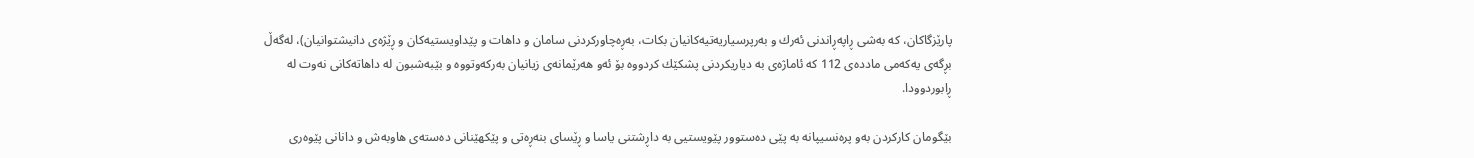پارێزگاكان، كه‌ به‌شی ڕاپه‌ڕاندنی ئه‌رك و به‌رپرسیاریه‌تیه‌كانیان بكات، به‌ڕه‌چاوركردنی سامان و داهات و پێداویستیه‌كان و ڕێژه‌ی دانیشتوانیان)، له‌گه‌ڵ بڕگه‌ی یه‌كه‌می مادده‌ی 112 كه‌ ئاماژه‌ی‌ به‌ دیاریكردنی پشكێك كردووه‌ بۆ ئه‌و هه‌رێمانه‌ی ‌زیانیان به‌ركه‌وتووه‌ و بێبه‌شبون له‌ داهاته‌كانی نه‌وت له‌ ڕابوردوودا.

بێگومان كاركردن به‌و پره‌نسیپانه‌ به‌ پێی ده‌ستوور پێویستیی به‌ داڕشتنی یاسا و ڕێسای بنه‌ڕه‌تی و پێكهێنانی ده‌سته‌ی هاوبه‌ش و دانانی پێوه‌ری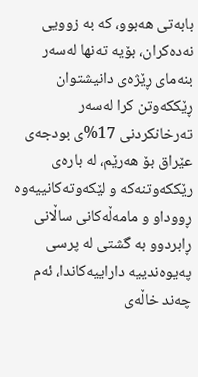بابه‌تی هه‌بوو، كه‌ به‌ زوویی نه‌ده‌كران، بۆیه‌ ته‌نها له‌سه‌ر بنه‌مای ڕێژه‌ی دانیشتوان ڕێككه‌وتن كرا له‌سه‌ر ته‌رخانكردنی 17%ی بودجه‌ی عێراق بۆ هه‌رێم، ‌له‌ باره‌ی رێككه‌وتنه‌كه‌ و لێكه‌وته‌كانییه‌وه‌ ڕووداو و مامه‌ڵه‌كانی ساڵانی ڕابردوو به‌ گشتی له‌ پرسی په‌یوه‌ندییه‌ داراییه‌كاندا، ئه‌م چه‌ند خاڵه‌ی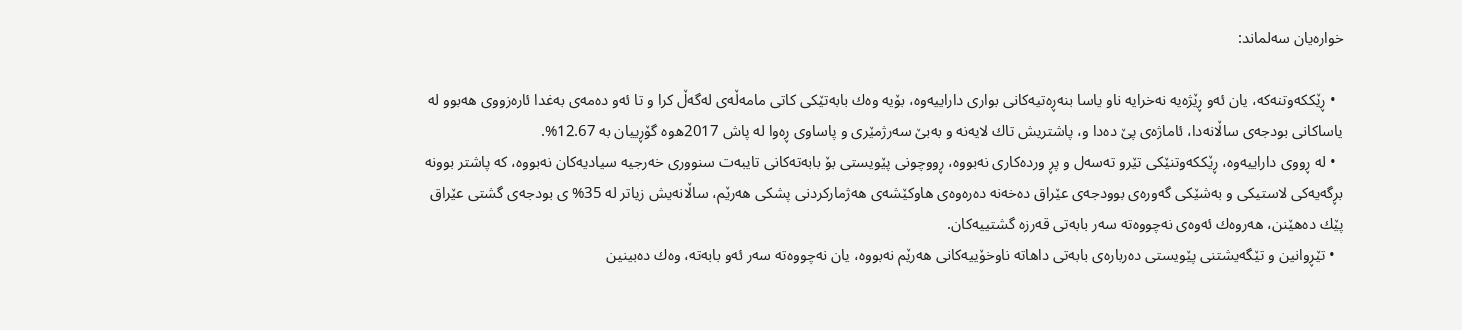خواره‌یان سه‌لماند:

  • ڕێككه‌وتنه‌كه‌، یان ئه‌و ڕێژه‌یه‌ نه‌خرایه‌ ناو یاسا بنه‌ڕه‌تیەكانی بواری داراییه‌وه‌، بۆیه‌ وه‌ك بابه‌تێكی كاتی مامه‌ڵه‌ی له‌گه‌ڵ كرا و تا ئه‌و ده‌مه‌ی به‌غدا ئاره‌زووی هه‌بوو له‌ یاساكانی بودجه‌ی ساڵانه‌دا، ئاماژه‌ی پێ ده‌دا و، پاشتریش تاك لایه‌نه‌ و به‌بێ سه‌رژمێری و پاساوی ڕه‌وا له‌ پاش 2017ه‌وه‌ گۆڕییان به 12.67%.
  • له‌ ڕووی داراییه‌وه‌، ڕێككه‌وتنێكی تێرو ته‌سه‌ل و پڕ ورده‌كاری نه‌بووه‌، ڕووچونی پێویستی بۆ بابه‌ته‌كانی تایبه‌ت سنووری‌ خه‌رجیه‌ سیادیه‌كان نه‌بووه‌، كه‌ پاشتر بوونه‌‌ بڕگه‌یه‌كی لاستیكی و به‌شێكی گه‌وره‌ی بوودجه‌ی عێراق ده‌خه‌نه‌ ده‌ره‌وه‌ی هاوكێشه‌ی هه‌ژماركردنی پشكی هه‌رێم، ساڵانه‌یش زیاتر له‌ 35% ی بودجه‌ی گشتی عێراق پێك ده‌هێنن‌، هه‌روه‌ك ئه‌وه‌ی نه‌چووه‌ته‌ سه‌ر بابه‌‌تی قه‌رزه‌ گشتییه‌كان.
  • تێڕوانین و تێگه‌یشتنی پێویستی ده‌رباره‌ی بابه‌تی‌ داهاته‌ ناوخۆییه‌كانی هه‌رێم نه‌بووه‌، یان نه‌چووه‌ته‌ سه‌ر ئه‌و بابه‌ته‌، وه‌ك ده‌بینین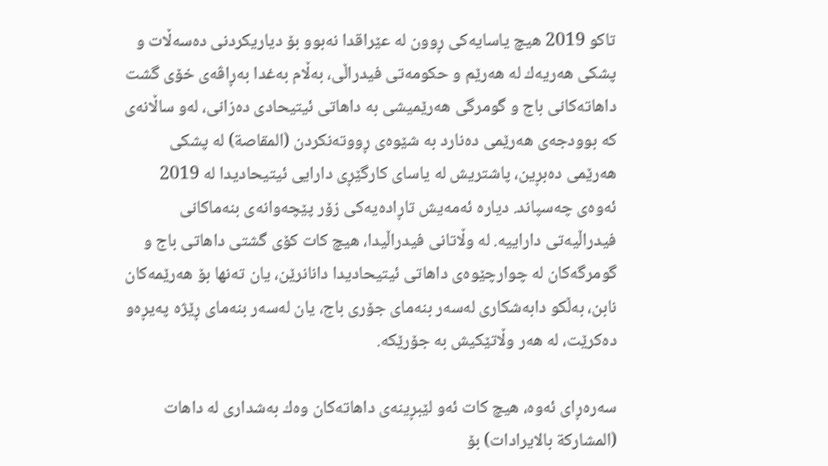تاكو 2019 هیچ یاسایه‌كی ڕوون له‌ عێراقدا نه‌بوو بۆ دیاریكردنی ده‌سه‌ڵات و پشكی هه‌ریه‌ك له‌ هه‌رێم و حكومه‌تی فیدراڵی، به‌ڵام به‌غدا به‌ڕاڤه‌ی خۆی گشت داهاته‌كانی باج و گومرگی هه‌رێمیشی به‌ داهاتی ئیتیحادی ده‌زانی، له‌و ساڵانه‌ی كه‌ بوودجه‌ی هه‌رێمی ده‌نارد به‌ شێوه‌ی ڕووته‌نكردن (المقاصة) له‌ پشكی هه‌رێمی ده‌بڕین، پاشتریش له‌ یاسای كارگێڕی دارایی ئیتیحادیدا له‌ 2019 ئه‌وه‌ی چه‌سپاند. دیاره‌ ئه‌مه‌یش تاڕاده‌یه‌كی زۆر پێچه‌وانه‌ی بنه‌ماكانی فیدراڵیه‌تی داراییه‌. له‌ وڵاتانی فیدراڵیدا، هیچ كات كۆی گشتی داهاتی باج و گومرگه‌كان له‌ چوارچێوه‌ی داهاتی ئیتیحادیدا دانانرێن، یان ته‌نها بۆ هه‌رێمه‌كان نابن، به‌ڵكو دابه‌شكاری له‌سه‌ر بنه‌مای جۆری باج، یان له‌سه‌ر بنه‌مای ڕێژه‌ په‌یڕه‌و ده‌كرێت، له‌ هه‌ر وڵاتێكیش به‌ جۆرێكه‌.

سه‌ره‌ڕای ئه‌وه‌، هیچ كات ئه‌و لێبڕینه‌ی داهاته‌كان وه‌ك به‌شداری له‌ داهات (المشاركة بالايرادات) بۆ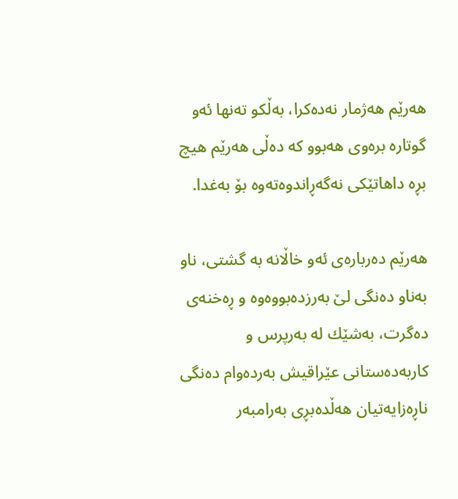هه‌رێم هه‌ژمار نه‌ده‌كرا، به‌ڵكو ته‌نها ئه‌و گوتاره‌ بره‌وی هه‌بو‌و كه‌ ده‌ڵی هه‌رێم هیچ بڕه‌ داهاتێكی نه‌گه‌ڕاندوه‌ته‌وه‌ بۆ به‌غدا.

هه‌رێم ده‌رباره‌ی ئه‌و خاڵانه‌ به‌ گشتی، ناو به‌ناو ده‌نگی لێ به‌رزده‌بووه‌وه و‌ ڕه‌خنه‌ی ده‌گرت، به‌شێك له‌ به‌رپرس و كاربه‌ده‌ستانی عێراقیش به‌رده‌وام ده‌نگی ناڕه‌زایه‌تیان هه‌ڵده‌بڕی به‌رامبه‌ر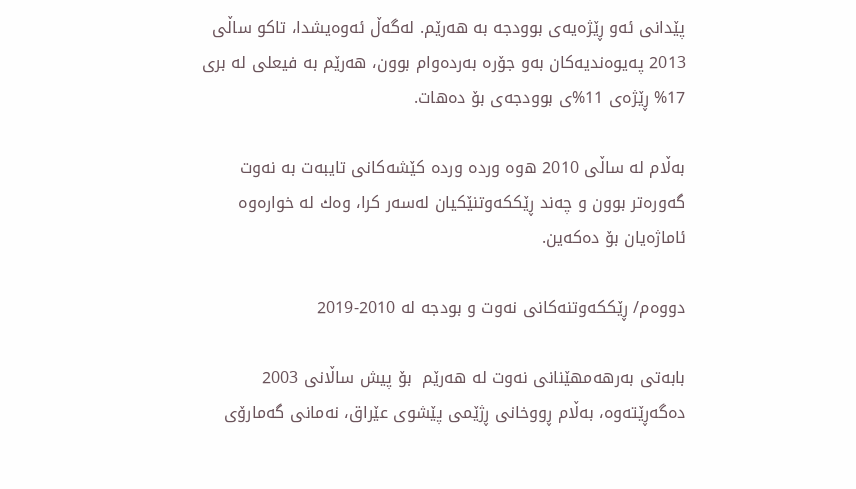پێدانی ئه‌و ڕێژه‌یه‌ی بوودجه‌ به‌ هه‌رێم. له‌گه‌ڵ ئه‌وه‌یشدا، تاكو ساڵی 2013 په‌یوه‌ندیه‌كان به‌و جۆره‌ به‌رده‌وام بوون، هه‌رێم به‌ فیعلی له‌ بری 17% ڕێژه‌ی 11%ی بوودجه‌ی بۆ ده‌هات.

به‌ڵام له‌ ساڵی 2010 ه‌وه‌ ورده‌ ورده‌ كێشه‌كانی تایبه‌ت به‌ نه‌وت گه‌وره‌تر بوون و چه‌ند ڕێككه‌وتنێكیان له‌سه‌ر كرا، وه‌ك له‌ خواره‌وه‌ ئاماژه‌یان بۆ ده‌كه‌ین.

دووه‌م/ ڕێككه‌وتنه‌كانی نه‌وت و بودجه‌ له‌ 2010-2019

بابه‌تی به‌رهه‌مهێنانی نه‌وت له‌ هه‌رێم  بۆ پیش ساڵانی 2003 ده‌گه‌ڕێته‌وه،‌ به‌ڵام ڕووخانی ڕژێمی پێشوی عێراق، نه‌مانی گه‌مارۆی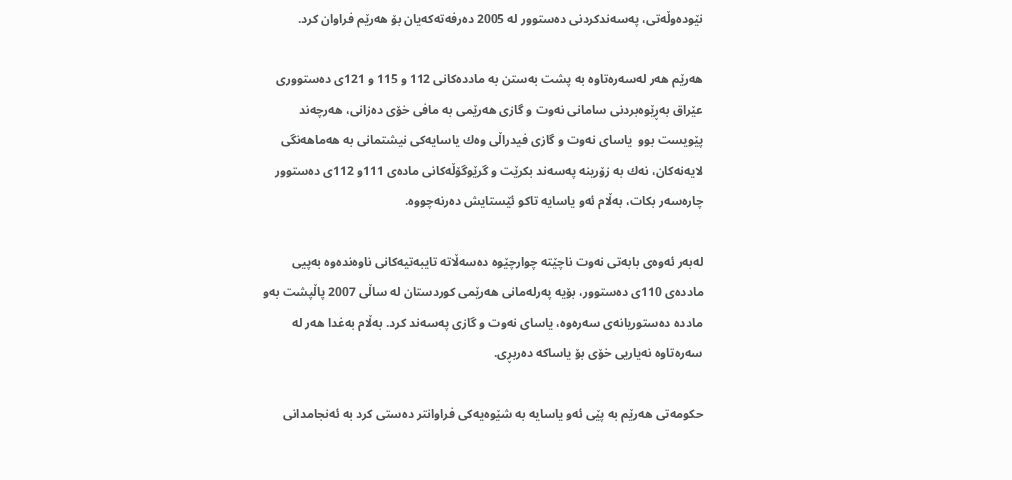نێوده‌وڵه‌تی، په‌سه‌ندكردنی ده‌ستوور له‌ 2005 ده‌رفه‌ته‌كه‌یان بۆ هه‌رێم فراوان كرد.

هه‌رێم هه‌ر له‌سه‌ره‌تاوه‌ به‌ پشت به‌ستن به‌ مادده‌كانی 112 و 115 و 121ی ده‌ستووری عێراق به‌ڕێوه‌بردنی سامانی نه‌وت و گازی هه‌رێمی به‌ مافی خۆی ده‌زانی، هه‌رچه‌ند پێویست بوو  یاسای نه‌وت و گازی فیدراڵی وه‌ك یاسایه‌كی نیشتمانی به‌ هه‌ماهه‌نگی لایه‌نه‌كان، نه‌ك به‌ زۆرینه‌ په‌سه‌ند بكرێت و گرێوگۆڵه‌كانی ماده‌ی 111و 112ی ده‌ستوور چاره‌سه‌ر بكات، به‌ڵام ئه‌و یاسایه‌ تاكو ئێستایش ده‌رنه‌چووه‌.

له‌به‌ر ئه‌وه‌ی بابه‌تی نه‌وت ناچێته‌ چوارچێوه‌ ده‌سه‌ڵاته‌ تایبه‌تیه‌كانی ناوه‌نده‌وه‌ به‌پیی مادده‌ی 110ی ده‌ستوور، بۆیه‌ په‌رله‌مانی هه‌رێمی كوردستان له‌ ساڵی 2007 پاڵپشت به‌و مادده‌ ده‌ستوریانه‌ی سه‌ره‌وه‌، یاسای نه‌وت و گازی په‌سه‌ند كرد. به‌ڵام به‌غدا هه‌ر له‌ سه‌ره‌تاوه‌ نه‌یاریی خۆی بۆ یاساكه‌ ده‌ربڕی.

حكومه‌تی هه‌رێم به‌ پێی ئه‌و یاسایه‌ به‌ شێوه‌یه‌كی فراوانتر ده‌ستی كرد به ئه‌نجامدانی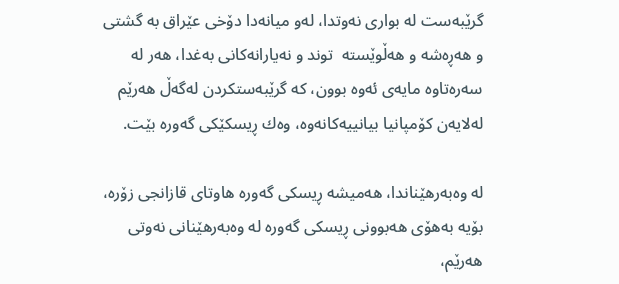گرێبه‌ست له‌ بواری نه‌وتدا، له‌و میانه‌دا دۆخی عێراق به‌ گشتی و هه‌ڕه‌شه‌ و هه‌ڵوێسته‌  توند و نه‌یارانه‌كانی به‌غدا، هه‌ر له‌ سه‌ره‌تاوه‌ مایه‌ی ئه‌وه‌ بوون، كه‌ گرێبه‌ستكردن له‌گه‌ڵ هه‌رێم له‌لایه‌ن كۆمپانیا بیانییه‌كانه‌وه‌، وه‌ك ڕیسكێكی گه‌وره‌ بێت.

له ‌وه‌به‌رهێناندا، هه‌میشه‌ ڕیسكی گه‌وره‌ هاوتای قازانجی زۆره‌، بۆیه‌ به‌هۆی هه‌بوونی ڕیسكی گه‌وره‌ له‌ وه‌به‌رهێنانی نه‌وتی هه‌رێم،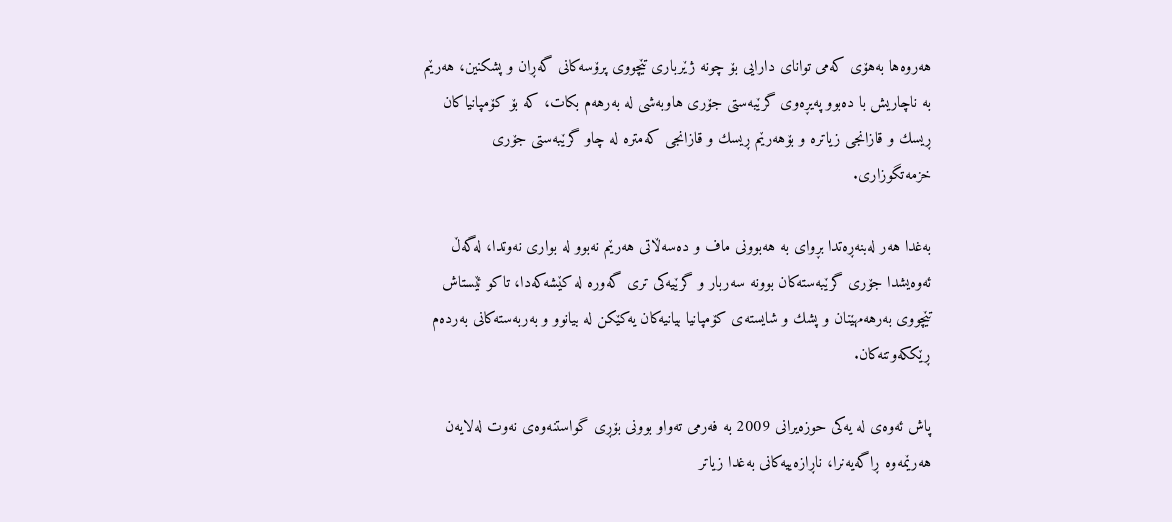هه‌روه‌ها به‌هۆی كه‌می توانای دارایی بۆ چونه ‌ژێرباری تێچووی پرۆسه‌كانی گه‌ڕان و پشكنین، هه‌رێم به‌ ناچاریش با ده‌بوو په‌یڕه‌وی گرێبه‌ستی جۆری هاوبه‌شی له‌ به‌رهه‌م بكات، كه‌ بۆ كۆمپانیاكان ڕیسك و قازانجی زیاتره‌ و بۆهه‌رێم ڕیسك و قازانجی كه‌مترە له‌ چاو گرێبه‌ستی جۆری خزمه‌تگوزاری.

به‌غدا هه‌ر له‌بنه‌ڕه‌تدا بڕوای به‌ هه‌بوونی ماف و ده‌سه‌ڵاتی هه‌رێم نه‌بو‌و له‌ بواری نه‌وتدا، له‌گه‌ڵ ئه‌وه‌یشدا جۆری گرێبه‌سته‌كان بوونه‌ سه‌ربار و گرێیه‌كی تری گه‌وره‌ له‌ كێشه‌كه‌دا، تاكو ئێستاش تێچووی به‌رهه‌مهێنان و پشك و شایسته‌ی كۆمپانیا بیانیه‌كان یه‌كێكن له‌ بیانوو و به‌ربه‌سته‌كانی به‌رده‌م ڕێككه‌وتنه‌كان.

پاش ئه‌وه‌ی له‌ یه‌كی حوزه‌یرانی 2009 به‌ فه‌رمی ته‌واو بوونی بۆڕی گواستنه‌وه‌ی نه‌وت له‌لایه‌ن هه‌رێمه‌وه‌ ڕاگه‌یه‌نرا، ناڕازه‌ییه‌كانی به‌غدا زیاتر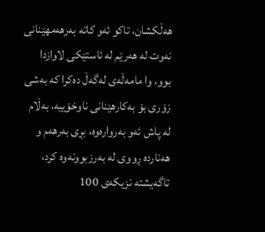هه‌ڵكشان، تاكو ئه‌و كاته‌ به‌رهه‌مهێنانی نه‌وت له‌ هه‌رێم له‌ ئاستێكی لاوازدا بوو، وا مامه‌ڵه‌ی له‌گه‌ڵ ده‌كرا كه‌ به‌شی زۆری بۆ به‌كارهێنانی ناوخۆییه‌، به‌ڵام له‌ پاش ئه‌و به‌رواره‌وه‌، بڕی به‌رهه‌م و هه‌نارده‌ ڕووی له‌ به‌رزبوونه‌وه‌ كرد‌، تاگه‌یشته‌ نزیكه‌ی 100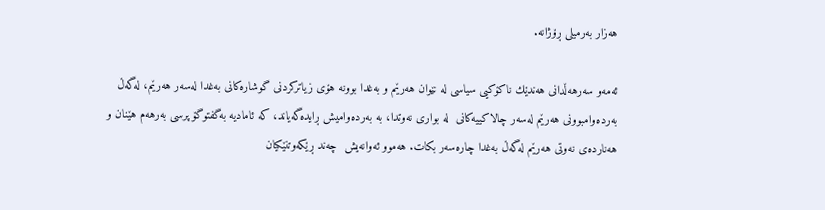هه‌زار به‌رمیلی ڕۆژانه‌.

ئه‌مه‌و سه‌رهه‌ڵدانی هه‌ندێك ناكۆكیی سیاسی له‌ نێوان هه‌رێم و به‌غدا بوونه‌ هۆی زیاتركردنی گوشاره‌كانی به‌غدا له‌سه‌ر هه‌رێم، له‌گه‌ڵ به‌رده‌وامبوونی هه‌رێم له‌سه‌ر چالاكییه‌كانی  له‌ بواری نه‌وتدا، به‌ به‌رده‌وامیش ڕایده‌گه‌یاند، كه‌ ئامادیه‌ به‌گفتوگۆ پرسی به‌رهه‌م هێنان و هه‌نارده‌ی نه‌وتی هه‌رێم له‌گه‌ڵ به‌غدا چاره‌سه‌ر بكات. هه‌موو ئه‌وانه‌یش  چه‌ند ڕێكه‌وتنێكیان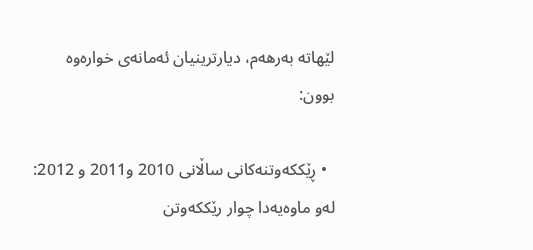لێهاته‌ به‌رهه‌م، دیارترینیان ئه‌مانه‌ی خواره‌وه‌ بوون:

  • ڕێككه‌وتنه‌كانی ساڵانی 2010 و2011 و 2012: له‌و ماوه‌یه‌دا چوار رێككه‌وتن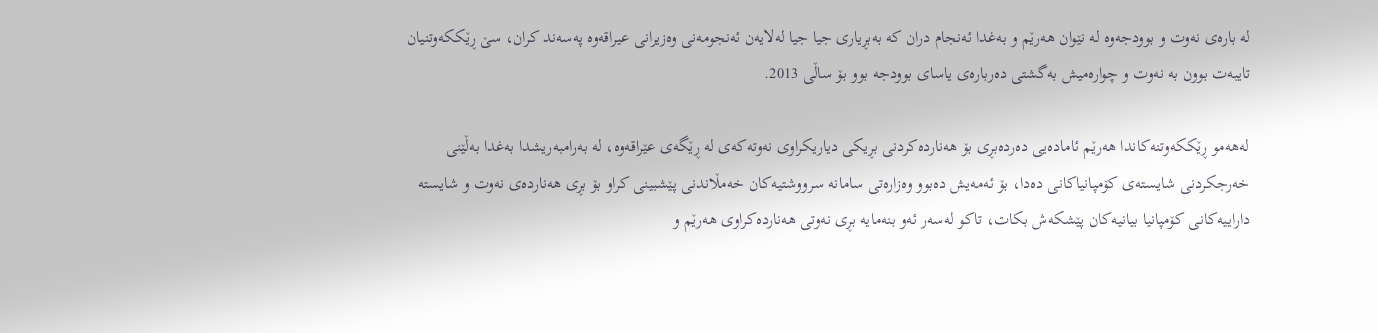له‌ باره‌ی نه‌وت و بوودجه‌وه‌ له‌ نێوان هه‌رێم و به‌غدا ئه‌نجام دران كه‌ به‌بڕیاری جیا جیا له‌لایه‌ن ئه‌نجومه‌نی وه‌زیرانی عیراقه‌وه‌ په‌سه‌ند كران، سێ ڕێككه‌وتنیان تایبه‌ت بوون به‌ نه‌وت و چواره‌میش به‌گشتی ده‌رباره‌ی یاسای بوودجه‌ بوو بۆ ساڵی 2013.

له‌هه‌مو ڕێككه‌وتنه‌كاندا هه‌رێم ئاماده‌یی ده‌رده‌بڕی بۆ هه‌نارده‌كردنی بڕیكی دیاریكراوی نه‌وته‌كه‌ی له‌ ڕێگه‌ی عێراقه‌وه،‌ له‌ به‌رامبه‌ریشدا به‌غدا به‌ڵێنی خه‌رجكردنی شایسته‌ی كۆمپانیاكانی ده‌دا،‌ بۆ ئه‌مه‌یش ده‌بوو وه‌زاره‌تی سامانه‌ سرووشتیه‌كان خه‌مڵاندنی پێشبینی كراو بۆ بڕی هه‌نارده‌ی نه‌وت و شایسته‌ داراییه‌كانی كۆمپانیا بیانیه‌كان پێشكه‌ش بكات، تاكو له‌سه‌ر ئه‌و بنه‌مایه‌ بڕی نه‌وتی هه‌نارده‌كراوی هه‌رێم و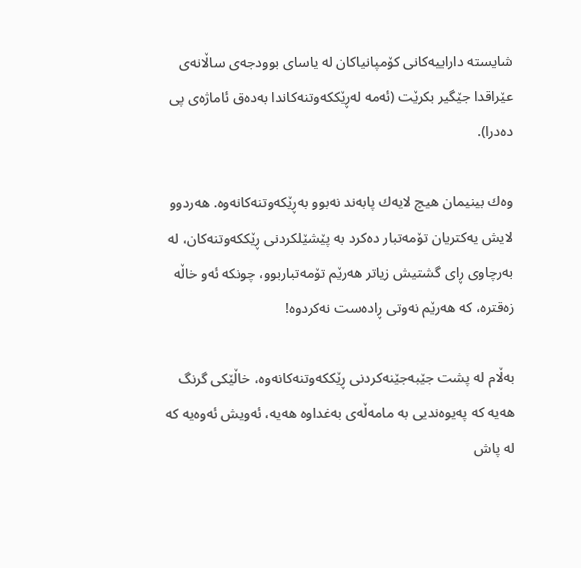شایسته‌ داراییه‌كانی كۆمپانیاكان له‌ یاسای بوودجه‌ی ساڵانه‌ی عێراقدا جێگیر بكرێت (ئه‌مه‌ له‌ڕێككه‌وتنه‌كاندا به‌ده‌ق ئاماژه‌ی پی ده‌درا).

وه‌ك بینیمان هیچ لایه‌ك پابه‌ند نه‌بوو به‌ڕێكه‌وتنه‌كانه‌وه‌. هه‌ردوو لایش یه‌كتریان تۆمه‌تبار ده‌كرد به‌ پێشێلكردنی ڕێككه‌وتنه‌كان، له‌ به‌رچاوی ڕای گشتیش زیاتر هه‌رێم تۆمه‌تباربوو، چونكه‌ ئه‌و خاڵه‌ زه‌قتره‌، كه‌ هه‌رێم نه‌وتی ڕاده‌ست نه‌كردوه‌!

به‌ڵام له‌ پشت جێبه‌جێنه‌كردنی ڕێككه‌وتنه‌كانه‌وه‌، خاڵێكی گرنگ هه‌یه‌ كه‌ په‌یوه‌ندیی به‌ مامه‌ڵه‌ی به‌غداوه‌ هه‌یه‌، ئه‌ویش ئه‌وه‌یه‌ كه‌ له‌ پاش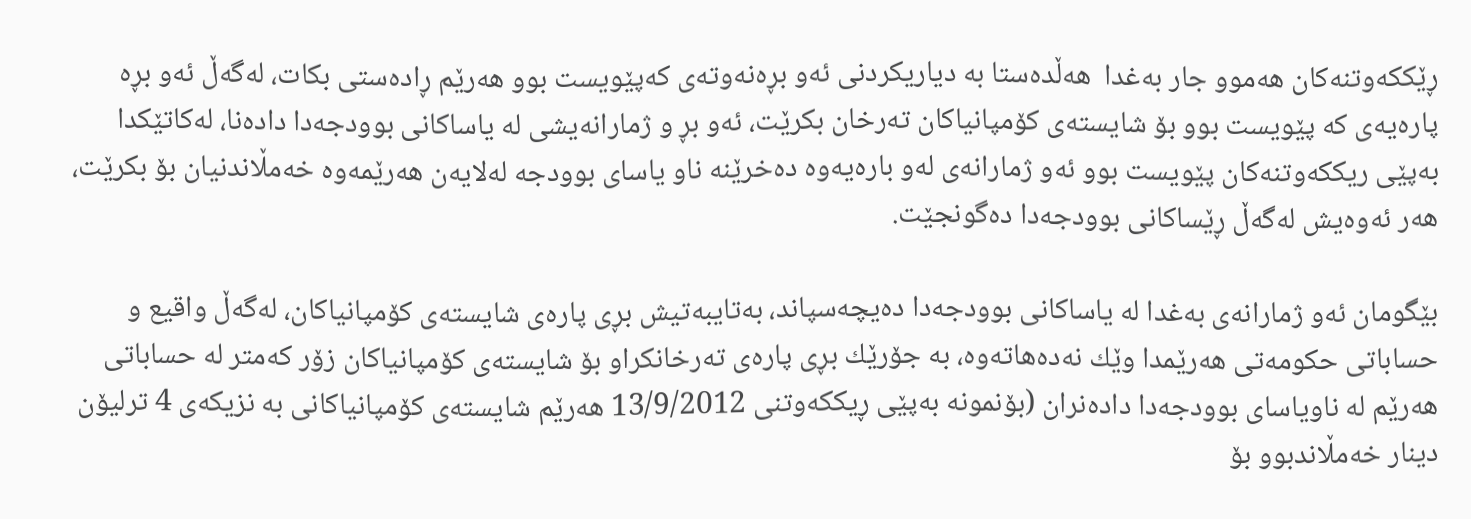ڕێككه‌وتنه‌كان هه‌موو جار به‌غدا  هه‌ڵده‌ستا به‌ دیاریكردنی ئه‌و بڕه‌نه‌وته‌ی كه‌پێویست بوو هه‌رێم ڕاده‌ستی بكات، له‌گه‌ڵ ئه‌و بڕه‌ پاره‌یه‌ی كه‌ پێویست بوو بۆ شایسته‌ی كۆمپانیاكان ته‌رخان بكرێت، ئه‌و بڕ و ژمارانه‌یشی له‌ یاساكانی بوودجه‌دا داده‌نا، له‌كاتێكدا به‌پێی ریككه‌وتنه‌كان پێویست بوو ئه‌و ژمارانه‌ی له‌و باره‌یه‌وه‌ ده‌خرێنه‌ ناو یاسای بوودجه‌ له‌لایه‌ن هه‌رێمه‌وه‌ خه‌مڵاندنیان بۆ بكرێت، هه‌ر ئه‌وه‌یش له‌گه‌ڵ ڕێساكانی بوودجه‌دا ده‌گونجێت.

بێگومان ئه‌و ژمارانه‌ی به‌غدا له‌ یاساكانی بوودجه‌دا ده‌یچه‌سپاند، به‌تایبه‌تیش بڕی پاره‌ی شایسته‌ی كۆمپانیاكان، له‌گه‌ڵ واقیع و حساباتی حكومه‌تی هه‌رێمدا وێك نه‌ده‌هاته‌وه‌، به‌ جۆرێك بڕی پاره‌ی ته‌رخانكراو بۆ شایسته‌ی كۆمپانیاكان زۆر كه‌متر له‌ حساباتی هه‌رێم له‌ ناویاسای بوودجه‌دا داده‌نران (بۆنمونه‌ به‌پێی ڕیككه‌وتنی 13/9/2012 هه‌رێم شایسته‌ی كۆمپانیاكانی به‌ نزیكه‌ی 4 ترلیۆن دینار خه‌مڵاندبوو بۆ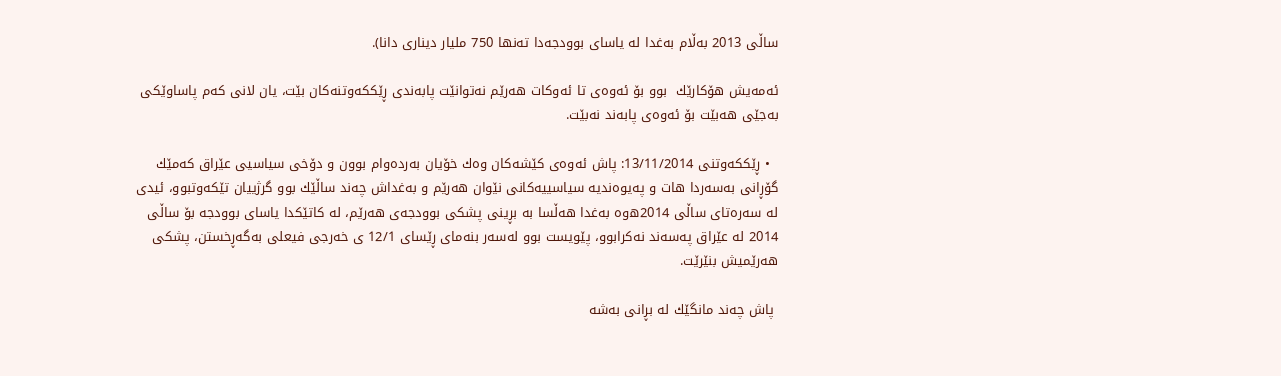ساڵی 2013 به‌ڵام به‌غدا له‌ یاسای بوودجه‌دا ته‌نها 750 ملیار دیناری دانا).

ئه‌مه‌یش هۆكارێك  بوو بۆ ئه‌وه‌ی تا ئه‌وكات هه‌رێم نه‌توانێت پابه‌ندی ڕێككه‌وتنه‌كان بێت، یان لانی كه‌م پاساوێكی به‌جێی هه‌بێت بۆ ئه‌وه‌ی پابه‌ند نه‌بێت.

  • ڕێككه‌وتنی 13/11/2014: پاش ئه‌وه‌ی كێشه‌كان وه‌ك خۆیان به‌رده‌وام بوون و دۆخی سیاسیی عێراق كه‌مێك گۆڕانی به‌سه‌ردا هات و په‌یوه‌ندیه ‌سیاسییه‌كانی نێوان هه‌رێم و به‌غداش چه‌ند ساڵێك بوو گرژییان تێكه‌وتبوو، ئیدی له‌ سه‌ره‌تای ساڵی 2014ه‌وه‌ به‌غدا هه‌ڵسا به‌ بڕینی پشكی بوودجه‌ی هه‌رێم، له‌ كاتێكدا یاسای بوودجه‌ بۆ ساڵی 2014 له‌ عێراق په‌سه‌ند نه‌كرابوو، پێویست بوو له‌سه‌ر بنه‌مای ڕێسای 12/1 ی خه‌رجی فیعلی به‌گه‌ڕخستن، پشكی هه‌رێمیش بنێرێت.

 پاش چه‌ند مانگێك له‌ بڕانی به‌شه‌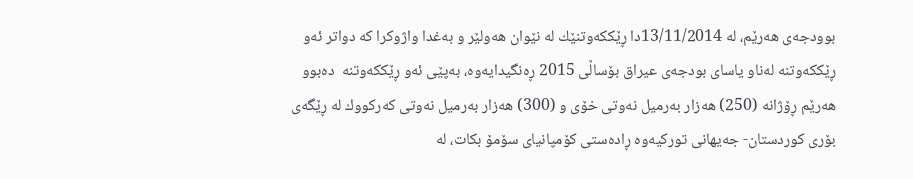بوودجه‌ی هه‌رێم، له‌ 13/11/2014دا ڕێككه‌وتنێك له‌ نێوان هه‌ولێر و به‌غدا واژوكرا كه‌ دواتر ئه‌و ڕێككه‌وتنه‌ له‌ناو یاسای بودجه‌ی عیراق بۆساڵی 2015 ڕه‌نگیدایه‌وه‌، به‌پێی ئه‌و ڕێككه‌وتنه  ده‌بوو هه‌رێم ڕۆژانه‌ (250) هه‌زار به‌رمیل نه‌وتی خۆی و (300) هه‌زار به‌رمیل نه‌وتی كه‌ركووك له‌ ڕێگه‌ی بۆری كوردستان- جه‌یهانی توركیه‌وه‌ ڕاده‌ستی كۆمپانیای سۆمۆ بكات، له‌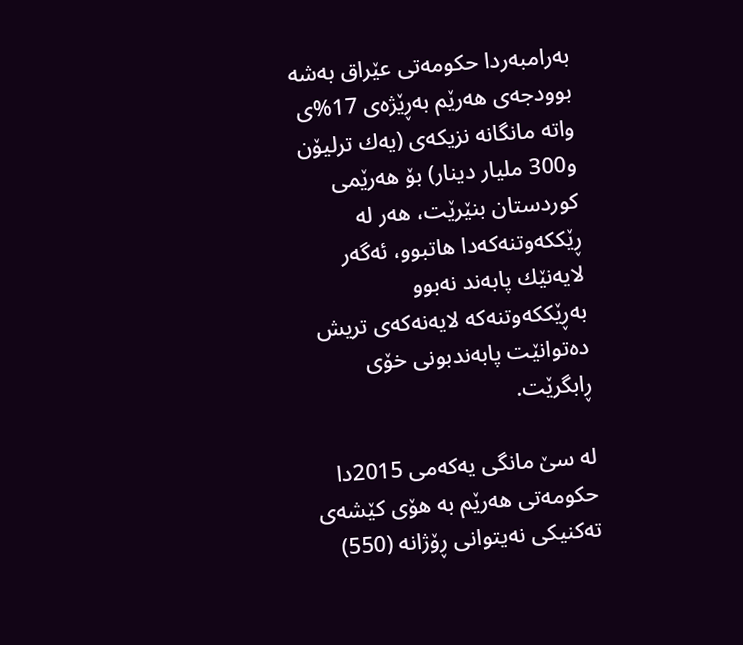به‌رامبه‌ردا حكومه‌تی عێراق به‌شه‌ بوودجه‌ی هه‌رێم به‌ڕێژه‌ی 17%ی واته‌ مانگانه‌ نزیكه‌ی (یه‌ك ترلیۆن و300 ملیار دینار) بۆ هه‌رێمی كوردستان بنێرێت، هه‌ر له‌ ڕێككه‌وتنه‌كه‌دا هاتبوو، ئه‌گه‌ر لایه‌نێك پابه‌ند نه‌بوو به‌ڕێككه‌وتنه‌كه‌ لایه‌نه‌كه‌ی تریش ده‌توانێت پابه‌ندبونی خۆی ڕابگرێت.

له‌ سێ مانگی یه‌كه‌می 2015دا حكومه‌تی هه‌رێم به‌ هۆی كێشه‌ی ته‌كنیكی نه‌یتوانی ڕۆژانه‌ (550)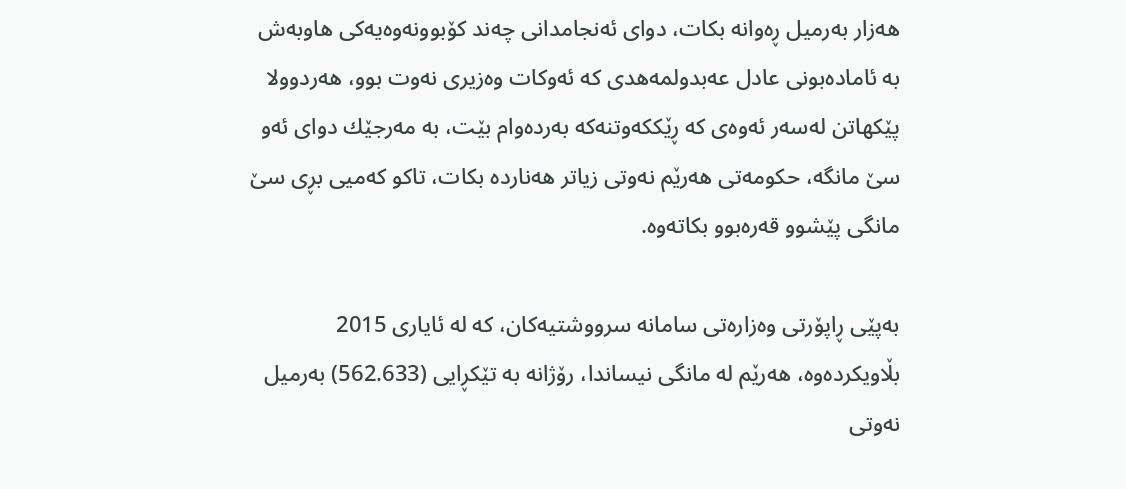هه‌زار به‌رمیل ڕه‌وانه‌ بكات، دوای ئه‌نجامدانی چه‌ند كۆبوونه‌وه‌یه‌كی هاوبه‌ش به‌ ئاماده‌بونی عادل عەبدولمەھدی كه‌ ئه‌وكات وه‌زیری نه‌وت بوو، هه‌ردوولا پێكهاتن له‌سه‌ر ئه‌وه‌ی كه‌ ڕێككه‌وتنه‌كه‌ به‌رده‌وام بێت، به‌ مه‌رجێك دوای ئه‌و سێ مانگه‌، حكومه‌تی هه‌رێم نه‌وتی زیاتر هه‌نارده‌ بكات، تاكو كه‌میی بڕی سێ مانگی پێشوو قه‌ره‌بوو بكاته‌وه‌.

به‌پێی ڕاپۆرتی وه‌زاره‌تی سامانه‌ سرووشتیه‌كان، كه‌ له‌ ئایاری 2015 بڵاویكرده‌وه‌، هه‌رێم له‌ مانگی نیساندا، رۆژانه‌ به‌ تێكڕایی (562.633) به‌رمیل نه‌وتی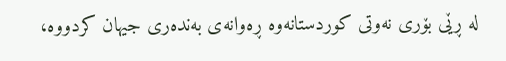له‌ ڕێی بۆری نه‌وتی كوردستانه‌وه‌ ڕه‌وانه‌ی به‌نده‌ری جیهان كردووه‌،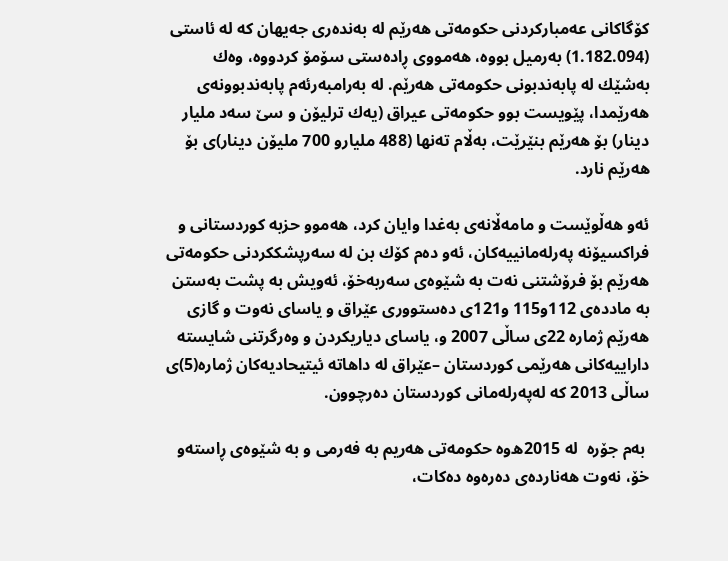كۆگاكانی عه‌مباركردنی حكومه‌تی هه‌رێم له‌ به‌نده‌ری جه‌یهان كه له‌ ئاستی‌ (1.182.094) به‌رمیل بووه‌، هه‌مووی ڕاده‌ستی سۆمۆ كردووه‌، وه‌ك به‌شێك له‌ پابه‌ندبونی حكومه‌تی هه‌رێم. له‌ به‌رامبه‌رئه‌م پابه‌ندبوونه‌ی هه‌رێمدا، پێویست بوو حكومه‌تی عیراق (یه‌ك ترلیۆن و سێ سه‌د ملیار دینار) بۆ هه‌رێم بنێرێت، به‌ڵام ته‌نها (488 ملیارو 700 ملیۆن دینار)ی بۆ هه‌رێم نارد.

ئه‌و هه‌ڵوێست و مامه‌ڵانه‌ی به‌غدا وایان كرد، هه‌موو حزبه‌ كوردستانی و فراكسیۆنه‌ په‌رله‌مانییه‌كان، ئه‌و ده‌م كۆك بن له‌ سه‌رپشككردنی حكومه‌تی هه‌رێم بۆ فرۆشتنی نه‌ت به‌ شێوه‌ی سه‌ربه‌خۆ، ئه‌ویش به‌ پشت به‌ستن به‌ مادده‌ی 112و115 و121ی ده‌ستووری عێراق و یاسای نه‌وت و گازی هه‌رێم ژماره‌ 22ی ساڵی 2007 و، یاسای دیاریكردن و وه‌رگرتنی شایسته‌ دا‌راییه‌كانی هه‌رێمی كوردستان –عێراق له‌ داهاته‌ ئیتیحادیه‌كان ژماره‌(5)ی ساڵی 2013 كه‌ له‌په‌رله‌مانی كوردستان ده‌رچوون.

 به‌م جۆره‌  له‌ 2015ه‌وه‌ حكومه‌تی هه‌ریم به‌ فه‌رمی و به‌ شێوه‌ی ڕاسته‌و خۆ، نه‌وت هه‌نارده‌ی ده‌ره‌وه‌ ده‌كات،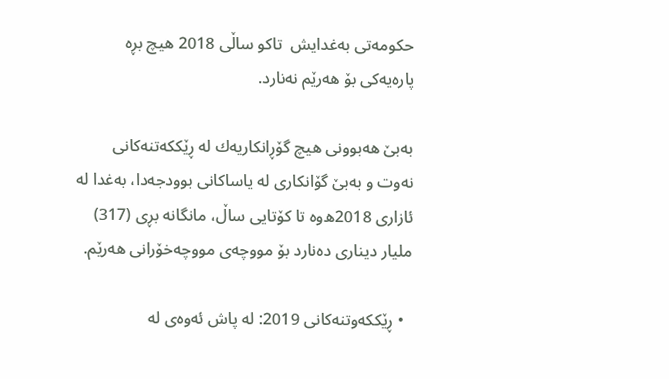حكومه‌تی به‌غدایش  تاكو ساڵی 2018 هیچ بڕه‌ پاره‌یه‌كی بۆ هه‌رێم نه‌نارد.

به‌بێ هه‌بوونی هیچ گۆڕانكاریه‌ك له‌ ڕێككه‌تنه‌كانی نه‌وت و به‌بێ گۆانكاری له‌ یاساكانی بوودجه‌دا، به‌غدا له‌ ئازاری 2018ه‌وه‌ تا كۆتایی ساڵ، مانگانه‌ بڕی (317) ملیار دیناری ده‌نارد بۆ مووچه‌ی مووچه‌خۆرانی هه‌رێم.

  • ڕێككه‌وتنه‌كانی 2019: له‌ پاش ئه‌وه‌ی له‌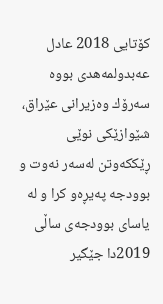كۆتایی 2018 عادل عەبدولمەھدی بووه‌ سه‌رۆك وه‌زیرانی عێراق، شێوازێكی نوێی ڕێككه‌وتن له‌سه‌ر نه‌وت و بوودجه‌ په‌یڕه‌و كرا و له‌ یاسای بوودجه‌ی ساڵی 2019دا جێگیر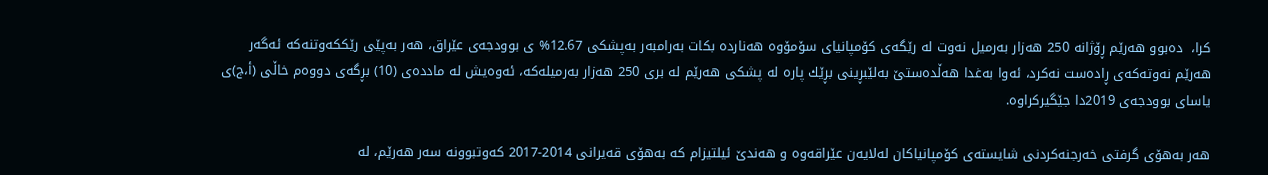كرا، ‌ ده‌بوو هه‌رێم ڕۆژانه‌ 250 هه‌زار به‌رمیل نه‌وت له‌ رێگه‌ی كۆمپانیای سۆمۆوه‌ هه‌نارده‌ بكات به‌رامبه‌ر به‌پشكی 12.67% ی بوودجه‌ی عێراق، هه‌ر به‌پێی رێككه‌وتنه‌كه‌ ئه‌گه‌ر هه‌رێم نه‌وته‌كه‌ی ڕاده‌ست نه‌كرد، ئه‌وا به‌غدا هه‌ڵده‌ستێ به‌لێبڕینی بڕێك پاره‌ له‌ پشكی هه‌رێم له‌ بری 250 هه‌زار به‌رمیله‌كه‌، ئه‌وه‌یش له‌ مادده‌ی (10) بڕگه‌ی دووه‌م خاڵی (أ،ج)ی یاسای بوودجه‌ی 2019دا جێگیركراوه‌.

هه‌ر به‌هۆی گرفتی خه‌رجنه‌كردنی شایسته‌ی كۆمپانیاكان له‌لایه‌ن عێراقه‌وه‌ و هه‌ندێ ئیلتیزام كه‌ به‌هۆی قه‌یرانی 2014-2017 كه‌وتبوونه‌ سه‌ر هه‌رێم، له‌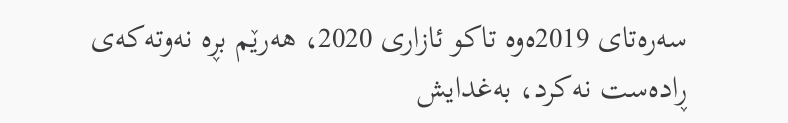سه‌ره‌تای 2019ه‌وه‌ تاكو ئازاری 2020، هه‌رێم بڕه‌ نه‌وته‌كه‌ی ڕاده‌ست نه‌كرد، به‌غدایش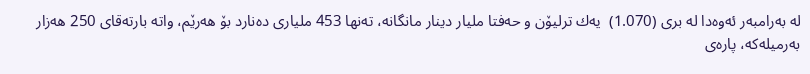له‌ به‌رامبه‌ر ئه‌وه‌دا له‌ بری (1.070)  یه‌ك ترلیۆن و حه‌فتا ملیار دینار مانگانه‌، ته‌نها 453 ملیاری ده‌نارد بۆ هه‌رێم، واته‌ بارته‌قای 250 هه‌زار به‌رمیله‌كه‌، پاره‌ی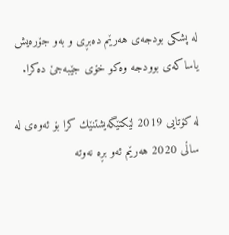له‌ پشكی بودجه‌ی هه‌رێم ده‌بڕی و به‌و جۆره‌یش یاساكه‌ی بوودجه‌ وه‌كو خۆی جێبه‌جێ ده‌كرا.

له‌ كۆتایی 2019 لێكتێگه‌یشتنێك كرا بۆ ئه‌وه‌ی له‌ ساڵی 2020 هه‌رێم ئه‌و بڕه‌ نه‌وته‌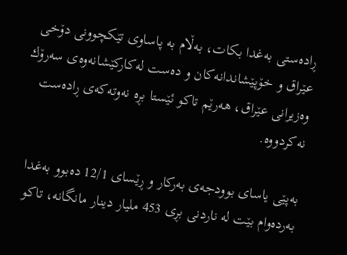ڕاده‌ستی به‌غدا بكات، به‌ڵام به‌ پاساوی تێكچوونی دۆخی عێراق و خۆپێشاندانه‌كان و ده‌ست له‌كاركێشانه‌وه‌ی سه‌رۆك وه‌زیرانی عێراق، هه‌رێم تاكو ئێستا بڕه‌ نه‌وته‌كه‌ی ڕاده‌ست نه‌كردووه‌.

به‌پێی یاسای بوودجه‌ی به‌ركار و ڕێسای 12/1 ده‌بوو به‌غدا به‌رده‌وام بێت له‌ ناردنی بڕی 453 ملیار دینار مانگانه‌، تاكو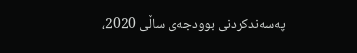په‌سه‌ندكردنی بوودجه‌ی ساڵی 2020،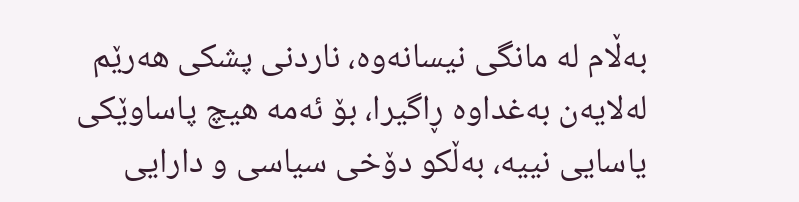به‌ڵام له‌ مانگی نیسانه‌وه‌، ناردنی پشكی هه‌رێم له‌لایه‌ن به‌غداوه‌ ڕاگیرا، بۆ ئه‌مه‌ هیچ پاساوێكی یاسایی نییه‌، به‌ڵكو دۆخی سیاسی و دارایی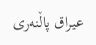عیراق پاڵنه‌ری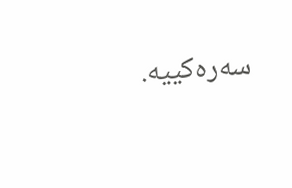سه‌ره‌كییه‌.